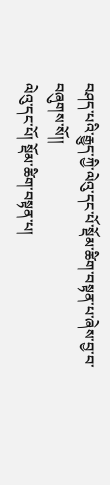བཤད་པའི་རྒྱུད་ཀྱི་ལེའུ་དང་པོ་སྡོམ་ཚིག་བསྟན་པ་ཞེས་བྱ་བ་བཞུགས་སོ།།
ལེའུ་དང་པོ། སྡོམ་ཚིག་བསྟན་པ།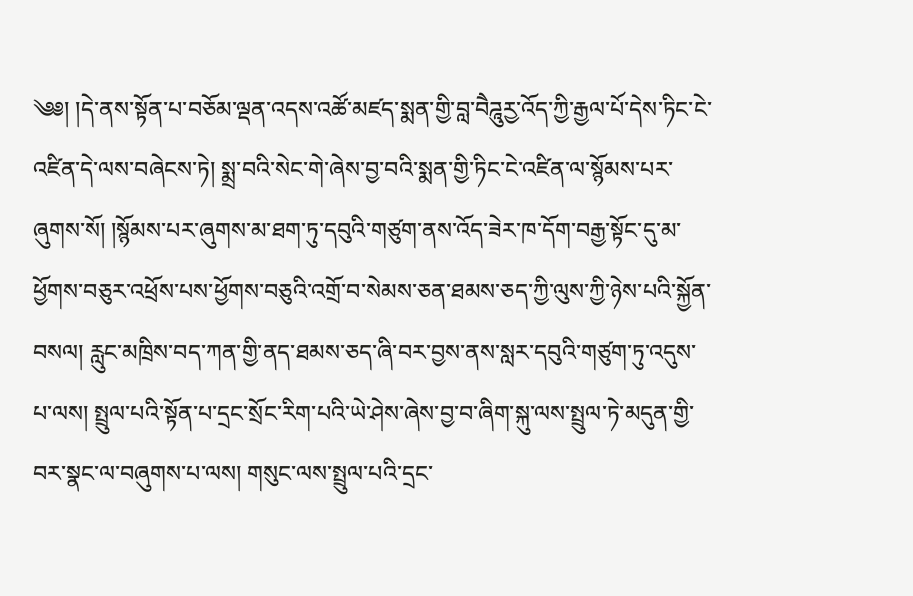༄༅། །དེ་ནས་སྟོན་པ་བཅོམ་ལྡན་འདས་འཚོ་མཛད་སྨན་གྱི་བླ་བཻཌཱུརྱ་འོད་ཀྱི་རྒྱལ་པོ་དེས་ཏིང་ངེ་འཛིན་དེ་ལས་བཞེངས་ཏེ། སྨྲ་བའི་སེང་གེ་ཞེས་བྱ་བའི་སྨན་གྱི་ཏིང་ངེ་འཛིན་ལ་སྙོམས་པར་ཞུགས་སོ། །སྙོམས་པར་ཞུགས་མ་ཐག་ཏུ་དབུའི་གཙུག་ནས་འོད་ཟེར་ཁ་དོག་བརྒྱ་སྟོང་དུ་མ་ཕྱོགས་བཅུར་འཕྲོས་པས་ཕྱོགས་བཅུའི་འགྲོ་བ་སེམས་ཅན་ཐམས་ཅད་ཀྱི་ལུས་ཀྱི་ཉེས་པའི་སྐྱོན་བསལ། རླུང་མཁྲིས་བད་ཀན་གྱི་ནད་ཐམས་ཅད་ཞི་བར་བྱས་ནས་སླར་དབུའི་གཙུག་ཏུ་འདུས་པ་ལས། སྤྲུལ་པའི་སྟོན་པ་དྲང་སྲོང་རིག་པའི་ཡེ་ཤེས་ཞེས་བྱ་བ་ཞིག་སྐུ་ལས་སྤྲུལ་ཏེ་མདུན་གྱི་བར་སྣང་ལ་བཞུགས་པ་ལས། གསུང་ལས་སྤྲུལ་པའི་དྲང་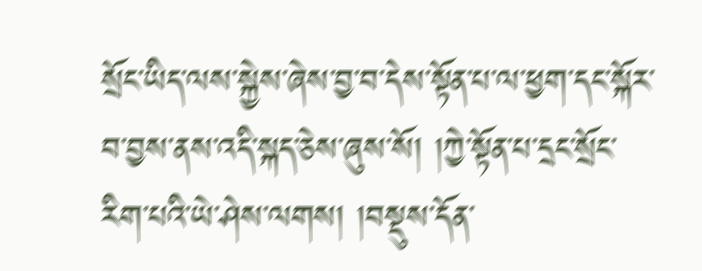སྲོང་ཡིད་ལས་སྐྱེས་ཞེས་བྱ་བ་དེས་སྟོན་པ་ལ་ཕྱག་དང་སྐོར་བ་བྱས་ནས་འདི་སྐད་ཅེས་ཞུས་སོ། །ཀྱེ་སྟོན་པ་དྲང་སྲོང་རིག་པའི་ཡེ་ཤེས་ལགས། །བསྡུས་དོན་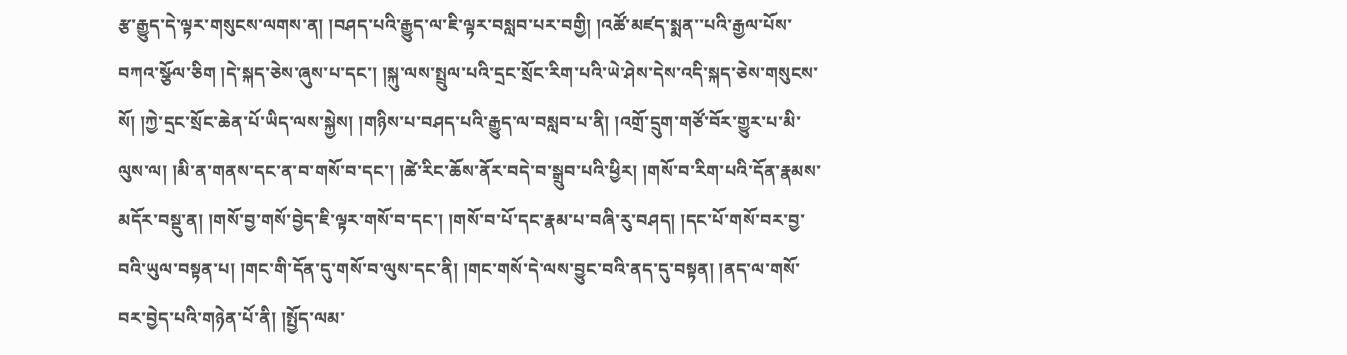རྩ་རྒྱུད་དེ་ལྟར་གསུངས་ལགས་ན། །བཤད་པའི་རྒྱུད་ལ་ཇི་ལྟར་བསླབ་པར་བགྱི། །འཚོ་མཛད་སྨན་་པའི་རྒྱལ་པོས་བཀའ་སྩོལ་ཅིག །དེ་སྐད་ཅེས་ཞུས་པ་དང་། །སྐུ་ལས་སྤྲུལ་པའི་དྲང་སྲོང་རིག་པའི་ཡེ་ཤེས་དེས་འདི་སྐད་ཅེས་གསུངས་སོ། །ཀྱེ་དྲང་སྲོང་ཆེན་པོ་ཡིད་ལས་སྐྱེས། །གཉིས་པ་བཤད་པའི་རྒྱུད་ལ་བསླབ་པ་ནི། །འགྲོ་དྲུག་གཙོ་བོར་གྱུར་པ་མི་ལུས་ལ། །མི་ན་གནས་དང་ན་བ་གསོ་བ་དང་། །ཚེ་རིང་ཆོས་ནོར་བདེ་བ་སྒྲུབ་པའི་ཕྱིར། །གསོ་བ་རིག་པའི་དོན་རྣམས་མདོར་བསྡུ་ན། །གསོ་བྱ་གསོ་བྱེད་ཇི་ལྟར་གསོ་བ་དང་། །གསོ་བ་པོ་དང་རྣམ་པ་བཞི་རུ་བཤད། །དང་པོ་གསོ་བར་བྱ་བའི་ཡུལ་བསྟན་པ། །གང་གི་དོན་དུ་གསོ་བ་ལུས་དང་ནི། །གང་གསོ་དེ་ལས་བྱུང་བའི་ནད་དུ་བསྟན། །ནད་ལ་གསོ་བར་བྱེད་པའི་གཉེན་པོ་ནི། །སྤྱོད་ལམ་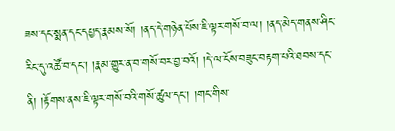ཟས་དང་སྨན་དང་དཔྱད་རྣམས་སོ། །ནད་དེ་གཉེན་པོས་ཇི་ལྟར་གསོ་བ་ལ། །ནད་མེད་གནས་ཤིང་རིང་དུ་འཚོ་བ་དང་། །རྣམ་གྱུར་ན་བ་གསོ་བར་བྱ་བའོ། །དེ་ལ་ངོས་བཟུང་བརྟག་པའི་ཐབས་དང་ནི། །རྟོགས་ནས་ཇི་ལྟར་གསོ་བའི་གསོ་ཚུལ་དང་། །གང་གིས་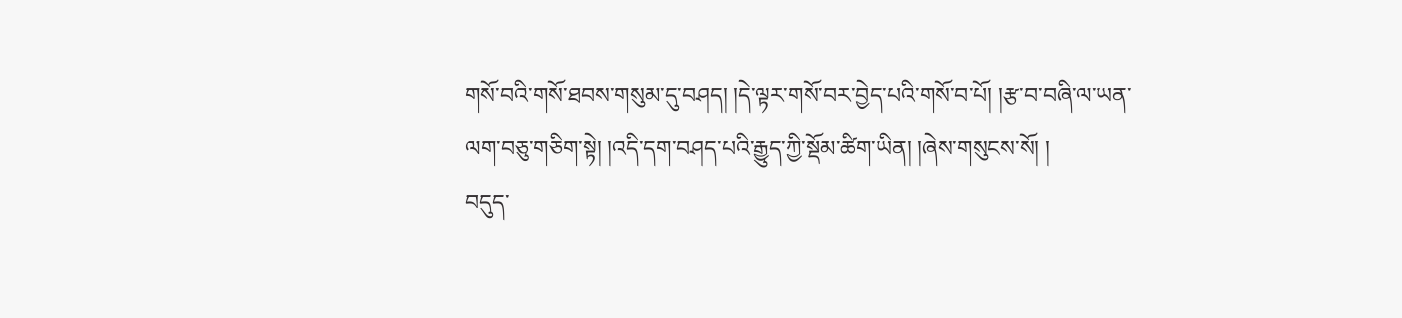གསོ་བའི་གསོ་ཐབས་གསུམ་དུ་བཤད། །དེ་ལྟར་གསོ་བར་བྱེད་པའི་གསོ་བ་པོ། །རྩ་བ་བཞི་ལ་ཡན་ལག་བཅུ་གཅིག་སྟེ། །འདི་དག་བཤད་པའི་རྒྱུད་ཀྱི་སྡོམ་ཚིག་ཡིན། །ཞེས་གསུངས་སོ། །
བདུད་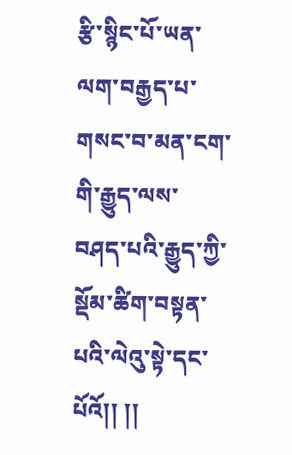རྩི་སྙིང་པོ་ཡན་ལག་བརྒྱད་པ་གསང་བ་མན་ངག་གི་རྒྱུད་ལས་བཤད་པའི་རྒྱུད་ཀྱི་སྡོམ་ཚིག་བསྟན་པའི་ལེའུ་སྟེ་དང་པོའོ།། །།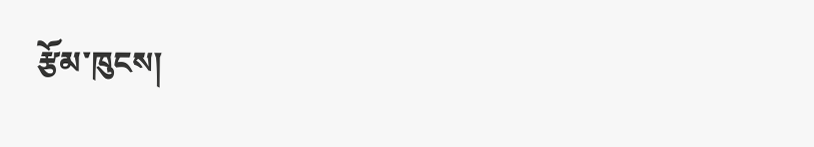རྩོམ་ཁུངས།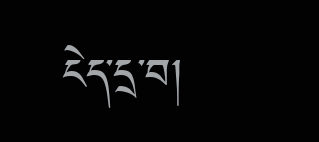ངེད་དྲ་བ།